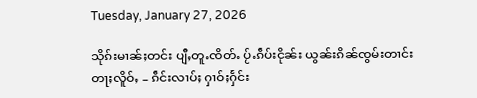Tuesday, January 27, 2026

သိုၵ်းမၢၼ်ႈတင်း ပျီႇတူႉၸိတ်ႉ ပႂ်ႉၵဵပ်းငိုၼ်း ယွၼ်းၵိၼ်ၸွမ်းတၢင်း တႃႈလိူဝ်ႇ – ၵဵင်းလၢပ်ႈ ႁၢဝ်ႈႁႅင်း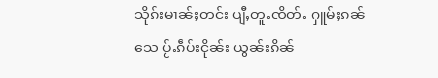သိုၵ်းမၢၼ်ႈတင်း ပျီႇတူႉၸိတ်ႉ ႁူမ်ႈၵၼ်သေ ပႂ်ႉၵဵပ်းငိုၼ်း ယွၼ်းၵိၼ်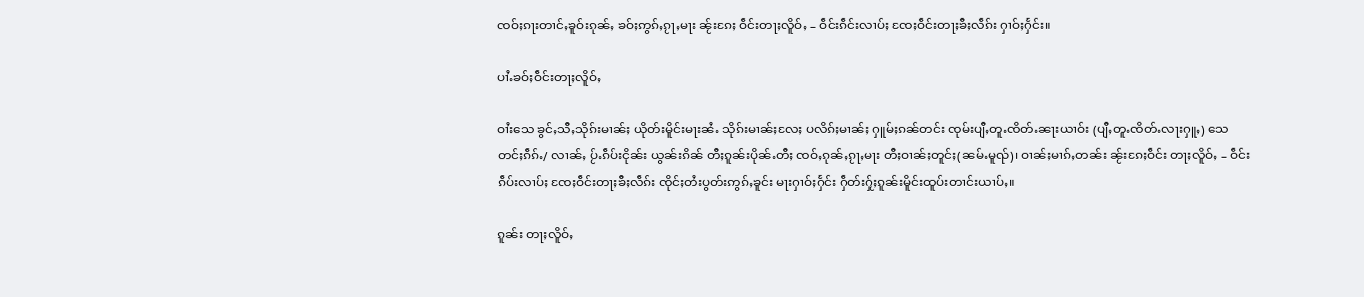ၸဝ်ႈၵႃးတၢင်ႇၶူဝ်းၵုၼ်ႇ ၶဝ်ႈဢွၵ်ႇၵႂႃႇမႃး ၼႂ်းၵႄႈ ဝဵင်းတႃႈလိူဝ်ႇ – ဝဵင်းၵဵင်းလၢပ်ႈ ၸႄႈဝဵင်းတႃႈၶီႈလဵၵ်း ႁၢဝ်ႈႁႅင်း။

ပၢႆႉၶဝ်ႈဝဵင်းတႃႈလိူဝ်ႇ

ဝၢႆးသေ ၶွင်ႇသီႇသိုၵ်းမၢၼ်ႈ ယိုတ်းမိူင်းမႃးၼႆႉ သိုၵ်းမၢၼ်ႈလႄႈ ပလိၵ်ႈမၢၼ်ႈ ႁူမ်ႈၵၼ်တင်း ၸုမ်းပျီႇတူႉၸိတ်ႉၼႃးယၢဝ်း (ပျီႇတူႉၸိတ်ႉလႃးႁူႇ) သေ တင်ႈၵဵၵ်ႉ/ လၢၼ်ႇ ပႂ်ႉၵဵပ်းငိုၼ်း ယွၼ်းၵိၼ် တီႈၵူၼ်းပိုၼ်ႉတီႈ ၸဝ်ႇၵုၼ်ႇၵႂႃႇမႃး တီႈဝၢၼ်ႈတူင်ႈ(ၼမ်ႉမူၺ်)၊ ဝၢၼ်ႈမၢၵ်ႇတၼ်း ၼႂ်းၵႄႈဝဵင်း တႃႈလိူဝ်ႇ – ဝဵင်းၵဵပ်းလၢပ်ႈ ၸႄႈဝဵင်းတႃႈၶီႈလဵၵ်း ၸိုင်ႈတႆးပွတ်းဢွၵ်ႇၶူင်း မႃးႁၢဝ်ႈႁႅင်း ႁဵတ်းႁႂ်ႈၵူၼ်းမိူင်းထူပ်းတၢင်းယၢပ်ႇ။

ၵူၼ်း တႃႈလိူဝ်ႇ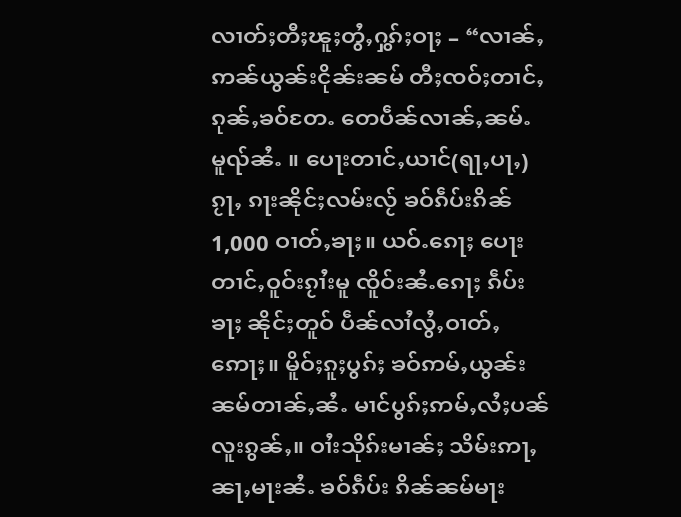လၢတ်ႈတီႈၽူႈတွႆႇႁွၵ်ႈဝႃႈ – “လၢၼ်ႇဢၼ်ယွၼ်းငိုၼ်းၼမ် တီႈၸဝ်ႈတၢင်ႇၵုၼ်ႇၶဝ်တႄႉ တေပဵၼ်လၢၼ်ႇၼမ်ႉမူၺ်ၼႆႉ ။ ပေႃးတၢင်ႇယၢင်(ရႃႇပႃႇ) ၵႂႃႇ ၵႃးၼိုင်ႈလမ်းလႂ် ၶဝ်ၵဵပ်းၵိၼ် 1,000 ဝၢတ်ႇၶႃႈ။ ယဝ်ႉၵေႃႈ ပေႃးတၢင်ႇဝူဝ်းၵႂၢႆးမူ ၸိူဝ်းၼႆႉၵေႃႈ ၵဵပ်းၶႃႈ ၼိုင်ႈတူဝ် ပဵၼ်လၢႆလွႆႇဝၢတ်ႇဢေႃႈ။ မိူဝ်ႈၵူႈပွၵ်ႈ ၶဝ်ဢမ်ႇယွၼ်းၼမ်တၢၼ်ႇၼႆႉ မၢင်ပွၵ်ႈဢမ်ႇလႆႈပၼ်လူးၵွၼ်ႇ။ ဝၢႆးသိုၵ်းမၢၼ်ႈ သိမ်းဢႃႇၼႃႇမႃးၼႆႉ ၶဝ်ၵဵပ်း ၵိၼ်ၼမ်မႃး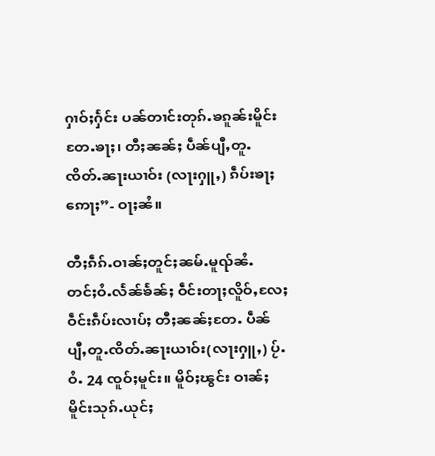ႁၢဝ်ႈႁႅင်း ပၼ်တၢင်းတုၵ်ႉၶၵူၼ်းမိူင်းတႄႉၶႃႈ၊ တီႈၼၼ်ႈ ပဵၼ်ပျီႇတူႉၸိတ်ႉၼႃးယၢဝ်း (လႃးႁူႇ) ၵဵပ်းၶႃႈဢေႃႈ”- ဝႃႈၼႆ။

တီႈၵဵၵ်ႉဝၢၼ်ႈတူင်ႈၼမ်ႉမူၺ်ၼႆႉ တင်ႈဝႆႉလႅၼ်ၶႅၼ်ႈ ဝဵင်းတႃႈလိူဝ်ႇလႄႈ ဝဵင်းၵဵပ်းလၢပ်ႈ တီႈၼၼ်ႈတႄႉ ပဵၼ်ပျီႇတူႉၸိတ်ႉၼႃးယၢဝ်း(လႃးႁူႇ) ပႂ်ႉဝႆႉ 24 ၸူဝ်ႈမူင်း။ မိူဝ်ႈၽွင်း ဝၢၼ်ႈမိူင်းသုၵ်ႉယုင်ႈ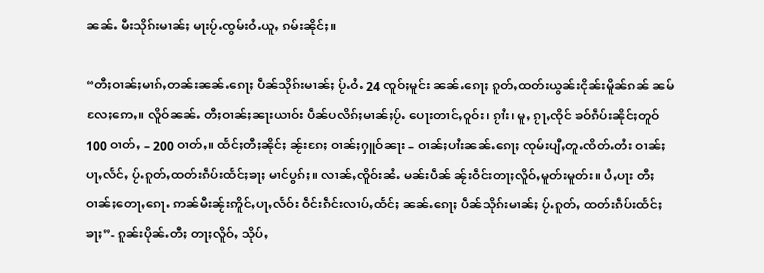ၼၼ်ႉ မီးသိုၵ်းမၢၼ်ႈ မႃးပႂ်ႉၸွမ်းဝႆႉယူႇ ၵမ်းၼိုင်ႈ။

“တီႈဝၢၼ်ႈမၢၵ်ႇတၼ်းၼၼ်ႉၵေႃႈ ပဵၼ်သိုၵ်းမၢၼ်ႈ ပႂ်ႉဝႆႉ 24 ၸူဝ်ႈမူင်း ၼၼ်ႉၵေႃႈ ၵူတ်ႇထတ်းယွၼ်းငိုၼ်းမိူၼ်ၵၼ် ၼမ်လႄႈဢေႇ။ လိူဝ်ၼၼ်ႉ တီႈဝၢၼ်ႈၼႃးယၢဝ်း ပဵၼ်ပလိၵ်ႈမၢၼ်ႈပႂ်ႉ ပေႃးတၢင်ႇဝူဝ်း၊ ၵႂၢႆး၊ မူႇ ၵႂႃႇၸိုင် ၶဝ်ၵဵပ်းၼိုင်ႈတူဝ် 100 ဝၢတ်ႇ – 200 ဝၢတ်ႇ။ ထႅင်ႈတီႈၼိုင်ႈ ၼႂ်းၵႄႈ ဝၢၼ်ႈႁူဝ်ၼႃး – ဝၢၼ်ႈပၢႆးၼၼ်ႉၵေႃႈ ၸုမ်းပျီႇတူႉၸိတ်ႉတႆး ဝၢၼ်ႈပႃႇလႅင်ႇ ပႂ်ႉၵူတ်ႇထတ်းၵဵပ်းထႅင်ႈၶႃႈ မၢင်ပွၵ်ႈ။ လၢၼ်ႇၸိူဝ်းၼႆႉ မၼ်းပဵၼ် ၼႂ်းဝဵင်းတႃႈလိူဝ်ႇမူတ်းမူတ်း။ ပႆႇပႃး တီႈဝၢၼ်ႈတေႃႇၵေႃႉ ဢၼ်မီးၼႂ်းဢိူင်ႇပႃႇလႅဝ်း ဝဵင်းၵဵင်းလၢပ်ႇထႅင်ႈ ၼၼ်ႉၵေႃႈ ပဵၼ်သိုၵ်းမၢၼ်ႈ ပႂ်ႉၵူတ်ႇ ထတ်းၵဵပ်းထႅင်ႈၶႃႈ”- ၵူၼ်းပိုၼ်ႉတီႈ တႃႈလိူဝ်ႇ သိုပ်ႇ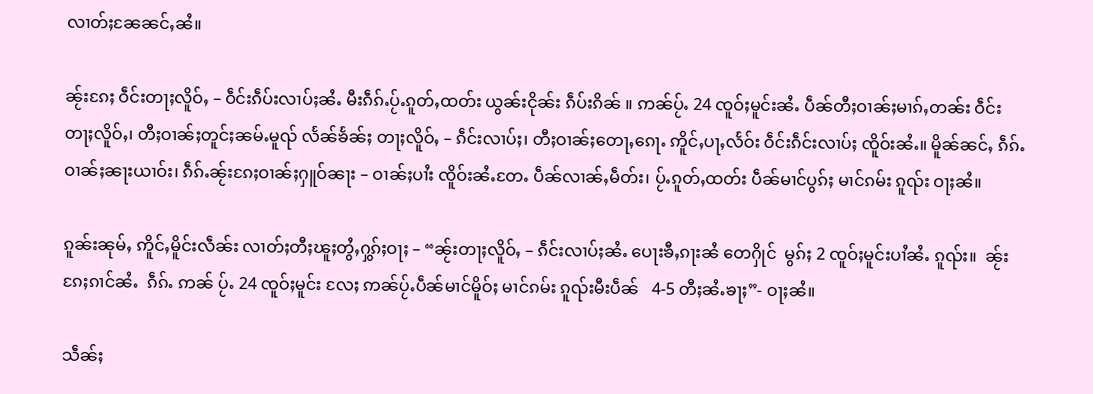လၢတ်ႈၼႄၼင်ႇၼႆ။

ၼႂ်းၵႄႈ ဝဵင်းတႃႈလိူဝ်ႇ – ဝဵင်းၵဵပ်းလၢပ်ႈၼႆႉ မီးၵဵၵ်ႉပႂ်ႉၵူတ်ႇထတ်း ယွၼ်းငိုၼ်း ၵဵပ်းၵိၼ် ။ ဢၼ်ပႂ်ႉ 24 ၸူဝ်ႈမူင်းၼႆႉ ပဵၼ်တီႈဝၢၼ်ႈမၢၵ်ႇတၼ်း ဝဵင်း တႃႈလိူဝ်ႇ၊ တီႈဝၢၼ်ႈတူင်ႈၼမ်ႉမူၺ် လႅၼ်ၶႅၼ်ႈ တႃႈလိူဝ်ႇ – ၵဵင်းလၢပ်ႈ၊ တီႈဝၢၼ်ႈတေႃႇၵေႃႉ ဢိူင်ႇပႃႇလႅဝ်း ဝဵင်းၵဵင်းလၢပ်ႈ ၸိူဝ်းၼႆႉ။ မိူၼ်ၼင်ႇ ၵဵၵ်ႉဝၢၼ်ႈၼႃးယၢဝ်း၊ ၵဵၵ်ႉၼႂ်းၵႄႈဝၢၼ်ႈႁူဝ်ၼႃး – ဝၢၼ်ႈပၢႆး ၸိူဝ်းၼႆႉတႄႉ ပဵၼ်လၢၼ်ႇမဵတ်း၊ ပႂ်ႉၵူတ်ႇထတ်း ပဵၼ်မၢင်ပွၵ်ႈ မၢင်ၵမ်း ၵူၺ်း ဝႃႈၼႆ။

ၵူၼ်းၼုမ်ႇ ဢိူင်ႇမိူင်းလဵၼ်း လၢတ်ႈတီႈၽူႈတွႆႇႁွၵ်ႈဝႃႈ – “ၼႂ်းတႃႈလိူဝ်ႇ – ၵဵင်းလၢပ်ႈၼႆႉ ပေႃးၶီႇၵႃးၼႆ တေႁိုင်  မွၵ်ႈ 2 ၸူဝ်ႈမူင်းပၢႆၼႆႉ ၵူၺ်း။  ၼႂ်းၵႄႈၵၢင်ၼႆႉ  ၵဵၵ်ႉ ဢၼ် ပႂ်ႉ 24 ၸူဝ်ႈမူင်း လႄႈ ဢၼ်ပႂ်ႉပဵၼ်မၢင်မိူဝ်ႈ မၢင်ၵမ်း ၵူၺ်းမီးပဵၼ်   4-5 တီႈၼႆႉၶႃႈ”- ဝႃႈၼႆ။

သဵၼ်ႈ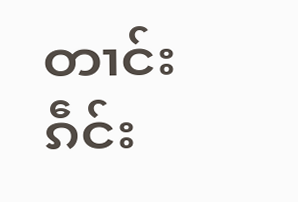တၢင်း ၵဵင်း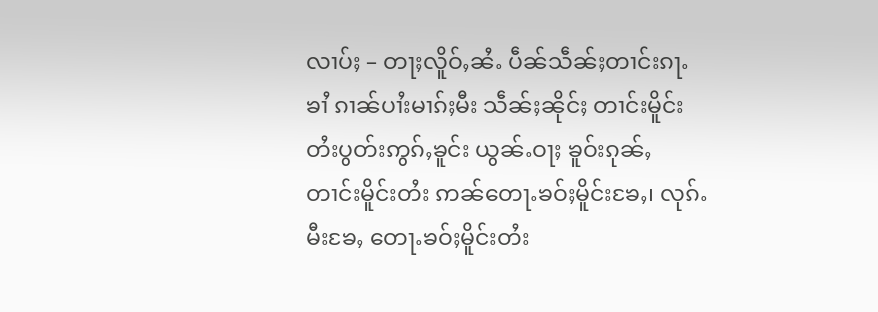လၢပ်ႈ – တႃႈလိူဝ်ႇၼႆႉ ပဵၼ်သဵၼ်ႈတၢင်းၵႃႉၶၢႆ ၵၢၼ်ပၢႆးမၢၵ်ႈမီး သဵၼ်ႈၼိုင်ႈ တၢင်းမိူင်းတႆးပွတ်းဢွၵ်ႇၶူင်း ယွၼ်ႉဝႃႈ ၶူဝ်းၵုၼ်ႇ တၢင်းမိူင်းတႆး ဢၼ်တေႃႉၶဝ်ႈမိူင်းၶႄႇ၊ လုၵ်ႉမီးၶႄႇ တေႃႉၶဝ်ႈမိူင်းတႆး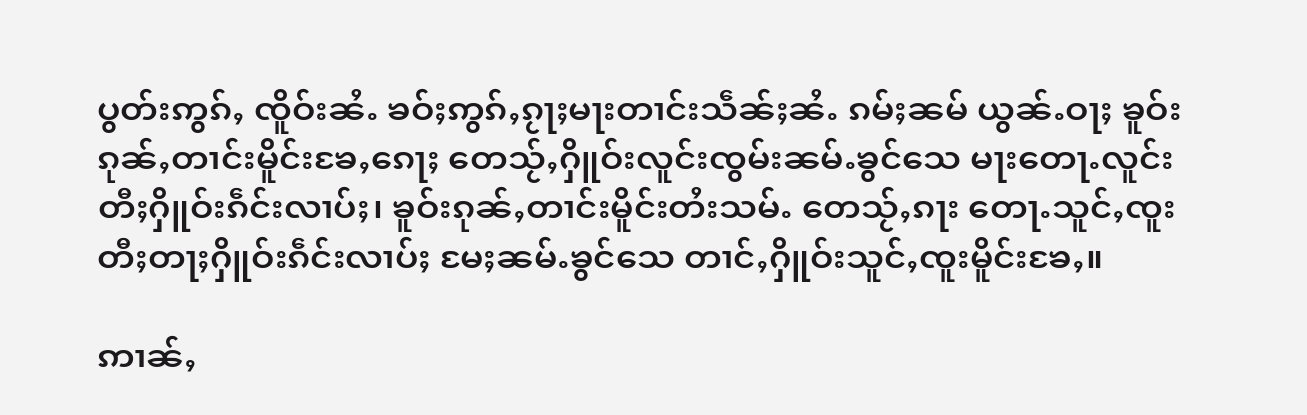ပွတ်းဢွၵ်ႇ ၸိူဝ်းၼႆႉ ၶဝ်ႈဢွၵ်ႇၵႂႃႈမႃးတၢင်းသဵၼ်ႈၼႆႉ ၵမ်ႈၼမ် ယွၼ်ႉဝႃႈ ၶူဝ်းၵုၼ်ႇတၢင်းမိူင်းၶႄႇၵေႃႈ တေသႂ်ႇႁိူဝ်းလူင်းၸွမ်းၼမ်ႉၶွင်သေ မႃးတေႃႉလူင်းတီႈႁိူဝ်းၵဵင်းလၢပ်ႈ၊ ၶူဝ်းၵုၼ်ႇတၢင်းမိူင်းတႆးသမ်ႉ တေသႂ်ႇၵႃး တေႃႉသူင်ႇၸူးတီႈတႃႈႁိူဝ်းၵဵင်းလၢပ်ႈ မႄႈၼမ်ႉၶွင်သေ တၢင်ႇႁိူဝ်းသူင်ႇၸူးမိူင်းၶႄႇ။

ဢၢၼ်ႇ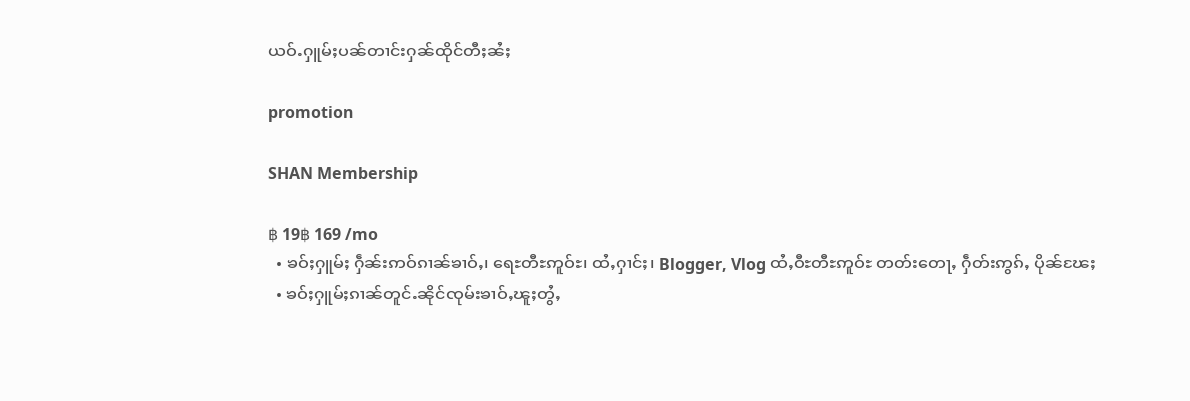ယဝ်ႉႁူမ်ႈပၼ်တၢင်းႁၼ်ထိုင်တီႈၼႆႈ

promotion

SHAN Membership

฿ 19฿ 169 /mo
  • ၶဝ်ႈႁူမ်ႈ ႁဵၼ်းဢဝ်ၵၢၼ်ၶၢဝ်ႇ၊ ရေႊတီႊဢူဝ်ႊ၊ ထႆႇႁၢင်ႈ၊ Blogger, Vlog ထႆႇဝီႊတီႊဢူဝ်ႊ တတ်းတေႃႇ ႁဵတ်းဢွၵ်ႇ ပိုၼ်ၽႄႈ
  • ၶဝ်ႈႁူမ်ႈၵၢၼ်တူင်ႉၼိုင်ၸုမ်းၶၢဝ်ႇၽူႈတွႆႇ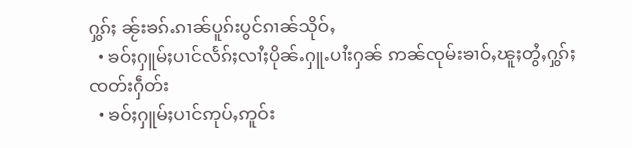ႁွၵ်ႈ ၼႂ်းၶၵ်ႉၵၢၼ်ပူၵ်းပွင်ၵၢၼ်သိုဝ်ႇ
  • ၶဝ်ႈႁူမ်ႈပၢင်လႅၵ်ႈလၢႆႈပိုၼ်ႉႁူႉပၢႆးႁၼ် ဢၼ်ၸုမ်းၶၢဝ်ႇၽူႈတွႆႇႁွၵ်ႈၸတ်းႁဵတ်း
  • ၶဝ်ႈႁူမ်ႈပၢင်ဢုပ်ႇဢူဝ်း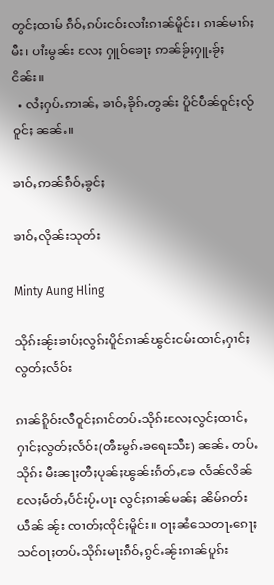တွင်ႈထၢမ် ၵဵဝ်ႇၵပ်းငဝ်းလၢႆးၵၢၼ်မိူင်း၊ ၵၢၼ်မၢၵ်ႈမီး၊ ပၢႆးမွၼ်း လႄႈ ႁူဝ်ၶေႃႈ ဢၼ်ၶႂ်ႈႁူႉၶႂ်ႈငိၼ်း။
  • လႆႈႁပ်ႉဢၢၼ်ႇ ၶၢဝ်ႇၶိုၵ်ႉတွၼ်း ပိူင်ပဵၼ်ဝူင်ႈလႂ်ဝူင်ႈ ၼၼ်ႉ။

ၶၢဝ်ႇဢၼ်ၵဵဝ်ႇၶွင်ႈ

ၶၢဝ်ႇလိုၼ်းသုတ်း

Minty Aung Hling

သိုၵ်းၼႂ်းၶၢပ်ႈလွၵ်းပိူင်ၵၢၼ်ၽွင်းငမ်းထၢင်ႇႁၢင်ႈလွတ်ႈလႅဝ်း

ၵၢၼ်ၵိူဝ်းလီဝူင်ႈၵၢင်တပ်ႉသိုၵ်းလႄႈလွင်ႈထၢင်ႇႁၢင်ႈလွတ်ႈလႅဝ်း(ၻီႊမွၵ်ႉၶရေႊသီႊ) ၼၼ်ႉ တပ်ႉသိုၵ်း မီးၼႃႈတီႈပုၼ်ႈၽွၼ်းၵႅတ်ႇၶႄ လႅၼ်လိၼ်လႄႈမႅတ်ႇပႅင်းပႂ်ႉပႃး လွင်ႈၵၢၼ်မၼ်ႈ ၼိမ်ၵတ်းယဵၼ် ၼႂ်း ၸၢတ်ႈၸိုင်ႈမိူင်း။ ဝႃႈၼႆသေတႃႉၵေႃႈ  သင်ဝႃႈတပ်ႉသိုၵ်းမႃးၵဵဝ်ႇၵွင်ႉၼႂ်းၵၢၼ်ပူၵ်း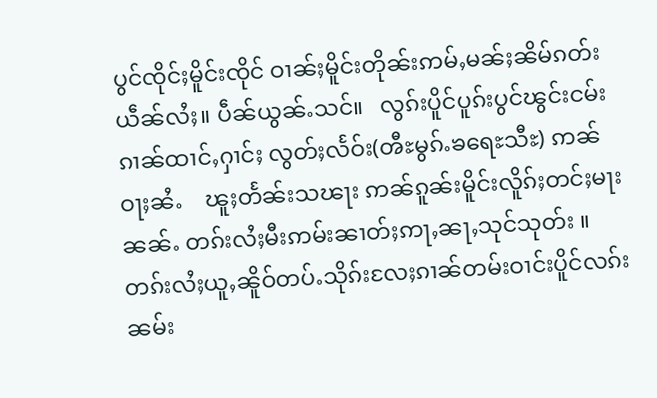ပွင်ၸိုင်ႈမိူင်းၸိုင် ဝၢၼ်ႈမိူင်းတိုၼ်းဢမ်ႇမၼ်ႈၼိမ်ၵတ်းယဵၼ်လႆႈ။ ပဵၼ်ယွၼ်ႉသင်။   လွၵ်းပိူင်ပူၵ်းပွင်ၽွင်းငမ်းၵၢၼ်ထၢင်ႇႁၢင်ႈ လွတ်ႈလႅဝ်း(ၻီႊမွၵ်ႉၶရေႊသီႊ) ဢၼ်ဝႃႈၼႆႉ    ၽူႈတႅၼ်းသၽႃး ဢၼ်ၵူၼ်းမိူင်းလိူၵ်ႈတင်ႈမႃးၼၼ်ႉ တၵ်းလႆႈမီးဢမ်းၼၢတ်ႈဢႃႇၼႃႇသုင်သုတ်း ။ တၵ်းလႆႈယူႇၼိူဝ်တပ်ႉသိုၵ်းလႄႈၵၢၼ်တမ်းဝၢင်းပိူင်လၵ်းၼမ်း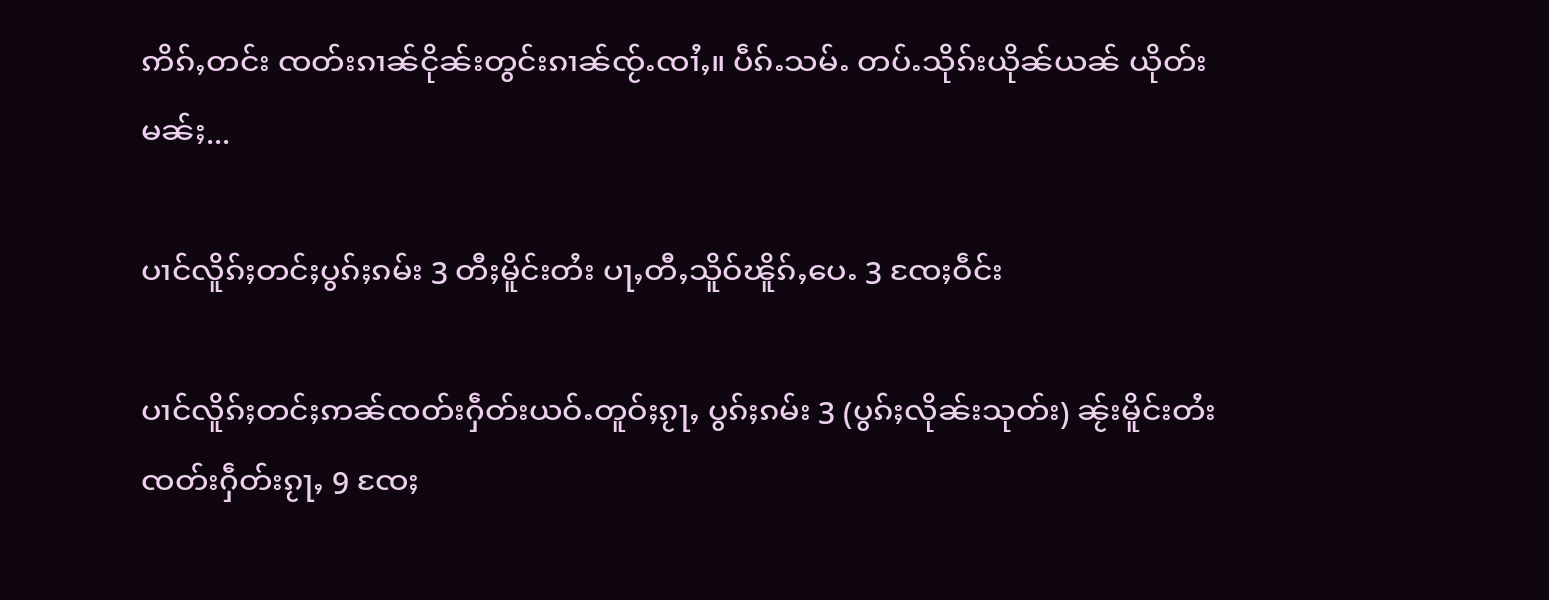ဢိၵ်ႇတင်း ၸတ်းၵၢၼ်ငိုၼ်းတွင်းၵၢၼ်ၸႂ်ႉၸၢႆႇ။ ပဵၵ်ႉသမ်ႉ တပ်ႉသိုၵ်းယိုၼ်ယၼ် ယိုတ်းမၼ်ႈ...

ပၢင်လိူၵ်ႈတင်ႈပွၵ်ႈၵမ်း 3 တီႈမိူင်းတႆး ပႃႇတီႇသိူဝ်ၽိူၵ်ႇပေႉ 3 ၸႄႈဝဵင်း

ပၢင်လိူၵ်ႈတင်ႈဢၼ်ၸတ်းႁဵတ်းယဝ်ႉတူဝ်ႈၵႂႃႇ ပွၵ်ႈၵမ်း 3 (ပွၵ်ႈလိုၼ်းသုတ်း) ၼႂ်းမိူင်းတႆး ၸတ်းႁဵတ်းၵႂႃႇ 9 ၸႄႈ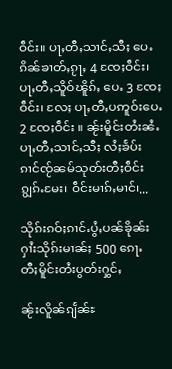ဝဵင်း။ ပႃႇတီႇသၢင်ႇသီႈ ပေႉၵိၼ်ၶၢတ်ႇၵႂႃႇ 4 ၸႄႈဝဵင်း၊ ပႃႇတီႇသိူဝ်ၽိူၵ်ႇ ပေႉ 3 ၸႄႈဝဵင်း၊ လႄႈ ပႃႇတီႇပဢူဝ်းပေႉ 2 ၸႄႈဝဵင်း ။ ၼႂ်းမိူင်းတႆးၼႆႉ ပႃႇတီႇသၢင်ႇသီႈ လႆႈၶႅပ်းၵၢင်ၸႂ်ၼမ်သုတ်းတီႈဝဵင်းၵျွၵ်ႉမႄး၊ ဝဵင်းမၢၵ်ႇမၢင်၊...

သိုၵ်းၵဝ်ႈၵၢင်ႉပွႆႇပၼ်ၶိုၼ်း ႁၢႆးသိုၵ်းမၢၼ်ႈ 500 ၵေႃႉ တီႈမိူင်းတႆးပွတ်းႁွင်ႇ

ၼႂ်းလိူၼ်ၵျႅၼ်ႊ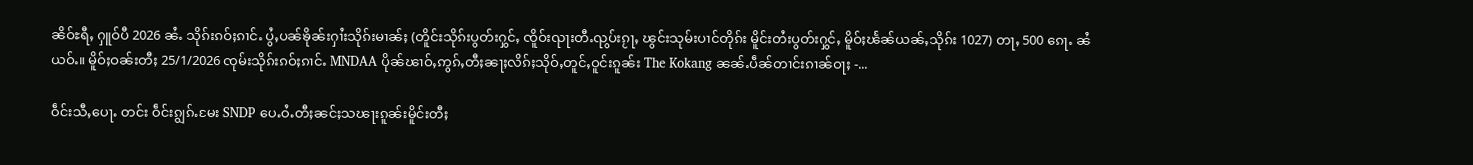ၼိဝ်ႊရီႇ ႁူဝ်ပီ 2026 ၼႆႉ သိုၵ်းၵဝ်ႈၵၢင်ႉ ပွႆႇပၼ်ၶိုၼ်းႁၢႆးသိုၵ်းမၢၼ်ႈ (တိူင်းသိုၵ်းပွတ်းႁွင်ႇ ၸိူဝ်းၺႃးတီႉၺွပ်းၵႂႃႇ ၽွင်းသုမ်းပၢင်တိုၵ်း မိူင်းတႆးပွတ်းႁွင်ႇ မိူဝ်ႈၽႅၼ်ယၼ်ႇသိုၵ်း 1027) တႃႇ 500 ၵေႃႉ ၼႆယဝ်ႉ။ မိူဝ်ႈဝၼ်းတီႈ 25/1/2026 ၸုမ်းသိုၵ်းၵဝ်ႈၵၢင်ႉ MNDAA ပိုၼ်ၽၢဝ်ႇဢွၵ်ႇတီႈၼႃႈလိၵ်ႈသိုဝ်ႇတူင်ႇဝူင်းၵူၼ်း The Kokang ၼၼ်ႉပဵၼ်တၢင်းၵၢၼ်ဝႃႈ -...

ဝဵင်းသီႇပေႃႉ တင်း ဝဵင်းၵျွၵ်ႉမႄး SNDP ပေႉဝႆႉတီႈၼင်ႈသၽႃးၵူၼ်းမိူင်းတီႈ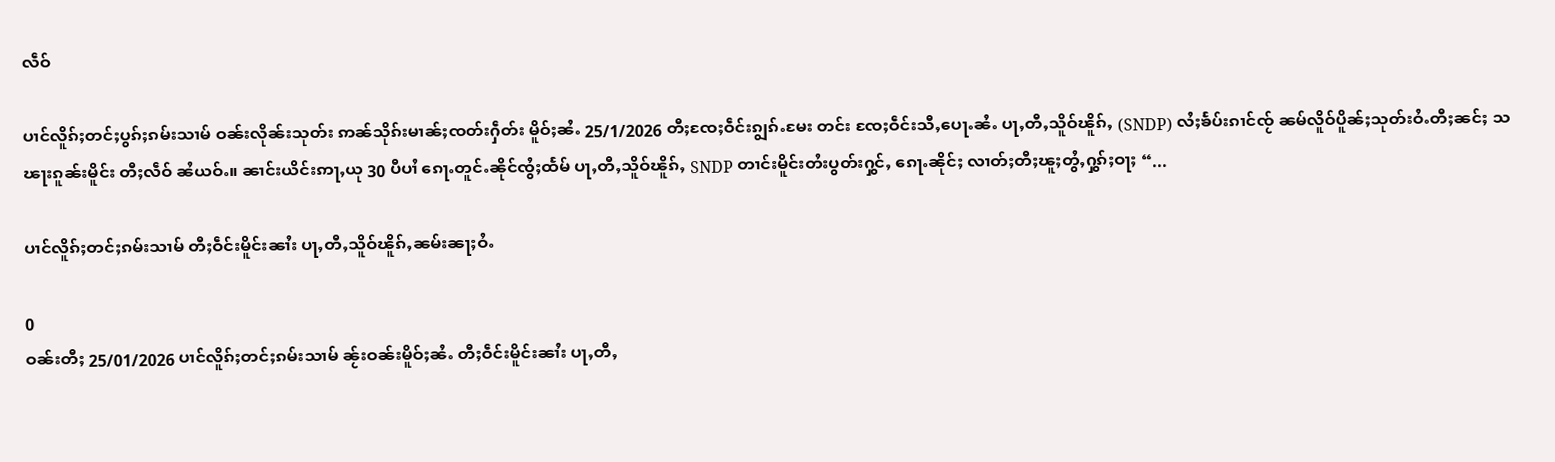လဵဝ်

ပၢင်လိူၵ်ႈတင်ႈပွၵ်ႈၵမ်းသၢမ် ဝၼ်းလိုၼ်းသုတ်း ဢၼ်သိုၵ်းမၢၼ်ႈၸတ်းႁဵတ်း မိူဝ်ႈၼႆႉ 25/1/2026 တီႈၸႄႈဝဵင်းၵျွၵ်ႉမႄး တင်း ၸႄႈဝဵင်းသီႇပေႃႉၼႆႉ ပႃႇတီႇသိူဝ်ၽိူၵ်ႇ (SNDP) လႆႈၶႅပ်းၵၢင်ၸႂ် ၼမ်လိူဝ်ပိူၼ်ႈသုတ်းဝႆႉတီႈၼင်ႈ သၽႃးၵူၼ်းမိူင်း တီႈလဵဝ် ၼႆယဝ်ႉ။ ၼၢင်းယိင်းဢႃႇယု 30 ပီပၢႆ ၵေႃႉတူင်ႉၼိုင်ၸွႆႈထႅမ် ပႃႇတီႇသိူဝ်ၽိူၵ်ႇ SNDP တၢင်းမိူင်းတႆးပွတ်းႁွင်ႇ ၵေႃႉၼိုင်ႈ လၢတ်ႈတီႈၽူႈတွႆႇႁွၵ်ႈဝႃႈ “...

ပၢင်လိူၵ်ႈတင်ႈၵမ်းသၢမ် တီႈဝဵင်းမိူင်းၼၢႆး ပႃႇတီႇသိူဝ်ၽိူၵ်ႇၼမ်းၼႃႈဝႆႉ

0
ဝၼ်းတီႈ 25/01/2026 ပၢင်လိူၵ်ႈတင်ႈၵမ်းသၢမ် ၼႂ်းဝၼ်းမိူဝ်ႈၼႆႉ တီႈဝဵင်းမိူင်းၼၢႆး ပႃႇတီႇ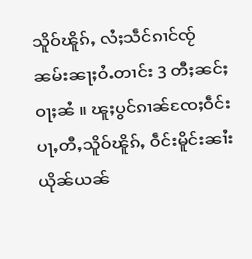သိူဝ်ၽိူၵ်ႇ လႆႈသဵင်ၵၢင်ၸႂ် ၼမ်းၼႃႈဝႆႉတၢင်း 3 တီႈၼင်ႈ ဝႃႈၼႆ ။ ၽူႈပွင်ၵၢၼ်ၸႄႈဝဵင်းပႃႇတီႇသိူဝ်ၽိူၵ်ႇ ဝဵင်းမိူင်းၼၢႆး ယိုၼ်ယၼ်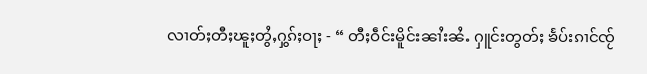လၢတ်ႈတီႈၽူႈတွႆႇႁွၵ်ႈဝႃႈ - “ တီႈဝဵင်းမိူင်းၼၢႆးၼႆႉ ႁူင်းတွတ်ႈ ၶႅပ်းၵၢင်ၸႂ်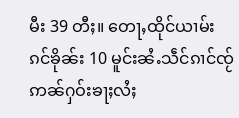မီး 39 တီႈ။ တေႃႇထိုင်ယၢမ်းၵင်ၶိုၼ်း 10 မူင်းၼႆႉသဵင်ၵၢင်ၸႂ်ဢၼ်ႁဝ်းၶႃႈလႆႈ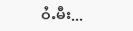ဝႆႉမီး...